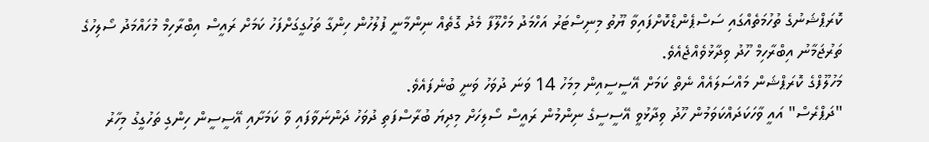ކޮރަޕްޝަނުގެ ތުހުމަތެއްގައި ސަސްޕެންޑްކޮށްފައިވާ ޔޫތު މިނިސްޓަރު އަހްމަދު މަހްލޫފާ މެދު ގޮތެއް ނިންމާނީ ފުލުހުން ހިންގާ ތަހުގީގަށްފަހު ކަމަށް ރައީސް އިބްރާހިމް މުހައްމަދު ސޯލިހުގެ ތަރުޖަމާނު އިބްރާހިމް ހޫދު ވިދާޅުވެއްޖެއެވެ.
މަހުލޫފްގެ ކޮރަޕްޝަން މައްސަލައެއް ނެތް ކަމަށް އޭސީސީއިން މިމަހު 14 ވަނަ ދުވަހު ވަނީ ބުނެފައެވެ.
"ދަޕްރެސް" އައީ ވާހަކަދައްކަވަމުން ހޫދު ވިދާޅުވީ އޭސީސީގެ ނިންމުން ރައީސް ސޯލިހަށް މިދިޔަ ބުރާސްފަތި ދުވަހު ދަންނަވާފައި ވާ ކަމަށާއި އޭސީސީން ހިންގި ތަހުގީގު މިހާރު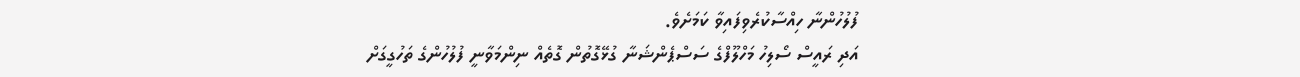ފުލުހުންނާ ހިއްސާކުރެވިފައިވާ ކަމަށެވެ.
އަދި ރައީސް ސޯލިހު މަހްލޫފްގެ ސަސްޕެންޝަނާ ގުޅޭގޮތުން ގޮތެއް ނިންމަވާނީ ފުލުހުންގެ ތަހުގީގަށް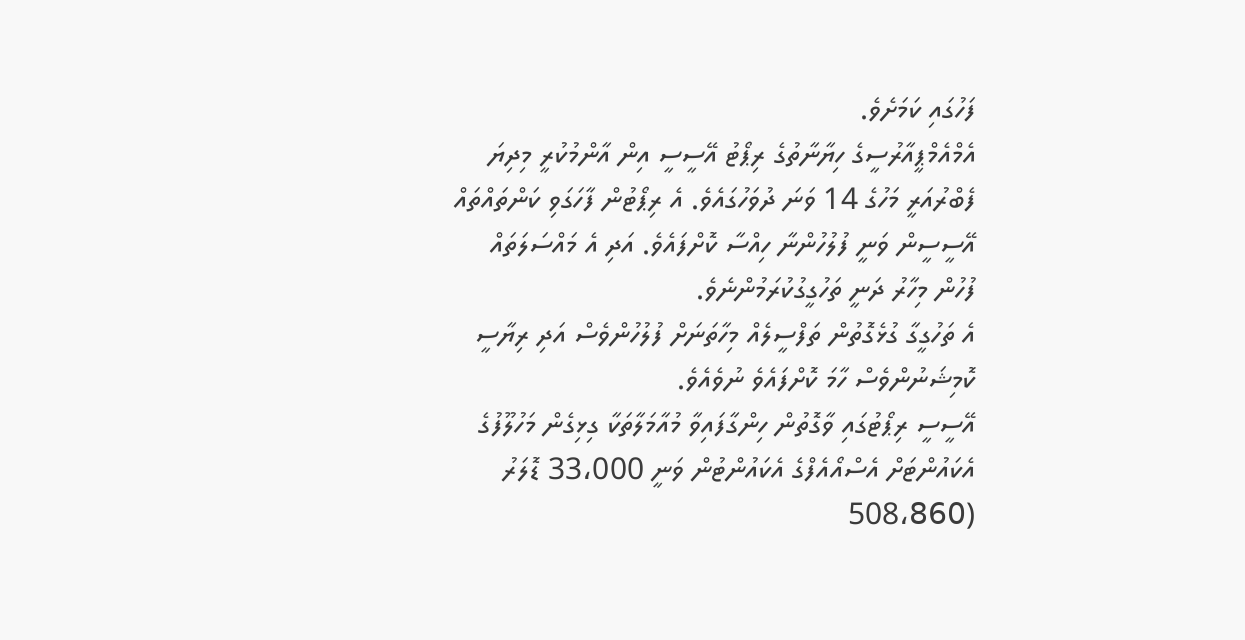ފަހުގައި ކަމަށެވެ.
އެމްއެމްޕީއާރުސީގެ ހިޔާނާތުގެ ރިޕޯޓު އޭސީސީ އިން އާންމުކުރީ މިދިޔަ ފެބްރުއަރީ މަހުގެ 14 ވަނަ ދުވަހުގައެވެ. އެ ރިޕޯޓުން ފާހަގަވި ކަންތައްތައް އޭސީސީން ވަނީ ފުލުހުންނާ ހިއްސާ ކޮށްފައެވެ. އަދި އެ މައްސަލަތައް ފުހުން މިހާރު ދަނީ ތަހުގީގުކުރަމުންނެވެ.
އެ ތަހުގީގާ ގުޅެގޮތުން ތަފްސީލެއް މިހާތަނަށް ފުލުހުންވެސް އަދި ރިޔާސީ ކޮމިޝަނުންވެސް ހާމަ ކޮށްފައެވެ ނުވެއެވެ.
އޭސީސީ ރިޕޯޓުގައި ވާގޮތުން ހިންގާފައިވާ މުއާމަލާތަކާ ގިޅިގެން މަހުލޫފުގެ އެކައުންޓަށް އެސްއޯއެފްގެ އެކައުންޓުން ވަނީ 33،000 ޑޮލަރު (508،860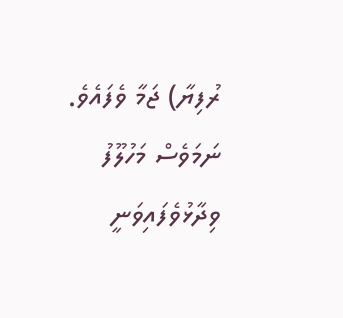ރުފިޔާ) ޖަމާ ވެފައެވެ.
ނަމަވެސް މަހުލޫފު ވިދާޅުވެފައިވަނީ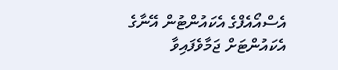އެސްއޯއެފްގެ އެކައުންޓުން އޭނާގެ އެކައުންޓަށް ޖަމާވެފައިވާ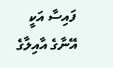ފައިސާ އަކީ އޭނާގެ އާއިލާގެ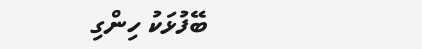ބޭފުޅަކު ހިންގި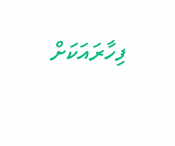ފިހާރައަކަށް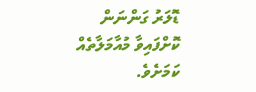ޑޮލަރު ގަންނަން ކޮށްފައިވާ މުއާމަލާތެއް ކަމަށެވެ.